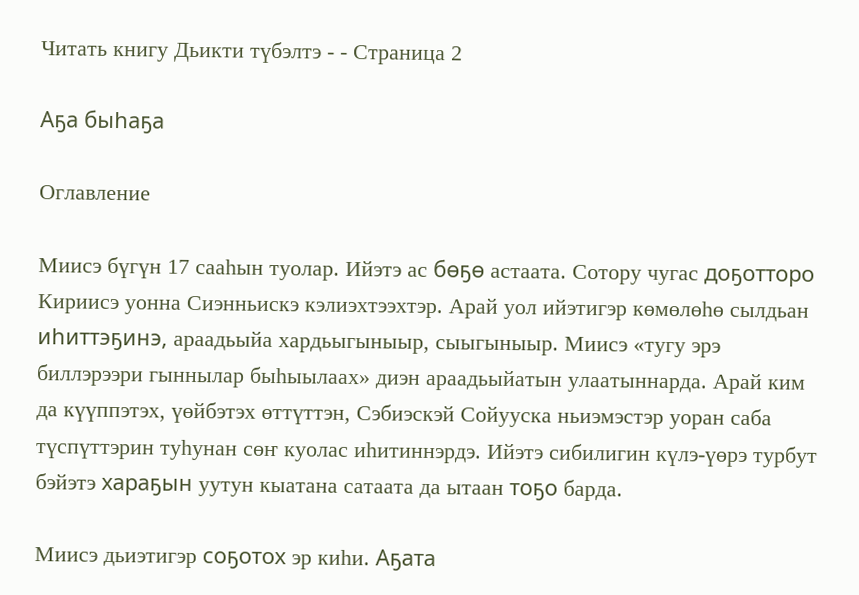Читать книгу Дьикти түбэлтэ - - Страница 2

Аҕа быһаҕа

Оглавление

Миисэ бүгүн 17 сааһын туолар. Ийэтэ ас бөҕө астаата. Сотору чугас доҕотторо Кириисэ уонна Сиэнньискэ кэлиэхтээхтэр. Арай уол ийэтигэр көмөлөһө сылдьан иһиттэҕинэ, араадьыйа хардьыгыныыр, сыыгыныыр. Миисэ «тугу эрэ биллэрээри гыннылар быһыылаах» диэн араадьыйатын улаатыннарда. Арай ким да күүппэтэх, үөйбэтэх өттүттэн, Сэбиэскэй Сойууска ньиэмэстэр уоран саба түспүттэрин туһунан сөҥ куолас иһитиннэрдэ. Ийэтэ сибилигин күлэ-үөрэ турбут бэйэтэ хараҕын уутун кыатана сатаата да ытаан тоҕо барда.

Миисэ дьиэтигэр соҕотох эр киһи. Аҕата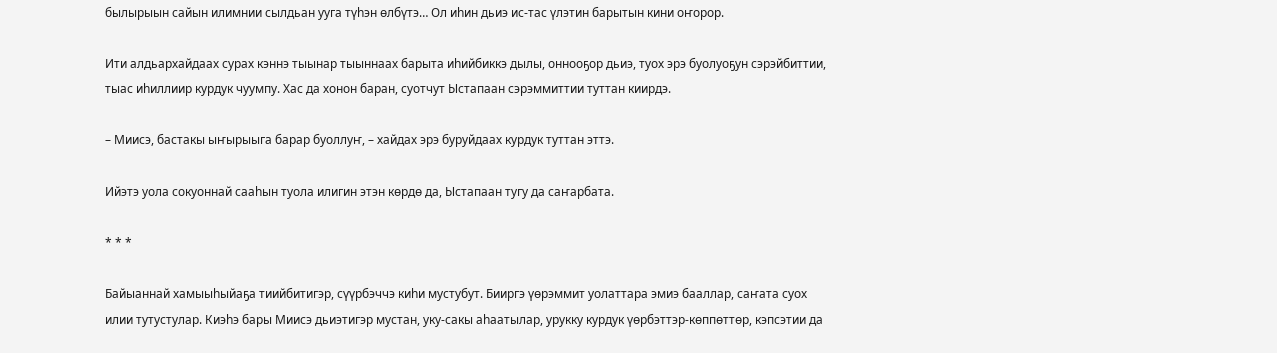былырыын сайын илимнии сылдьан ууга түһэн өлбүтэ… Ол иһин дьиэ ис-тас үлэтин барытын кини оҥорор.

Ити алдьархайдаах сурах кэннэ тыынар тыыннаах барыта иһийбиккэ дылы, оннооҕор дьиэ, туох эрэ буолуоҕун сэрэйбиттии, тыас иһиллиир курдук чуумпу. Хас да хонон баран, суотчут Ыстапаан сэрэммиттии туттан киирдэ.

– Миисэ, бастакы ыҥырыыга барар буоллуҥ, – хайдах эрэ буруйдаах курдук туттан эттэ.

Ийэтэ уола сокуоннай сааһын туола илигин этэн көрдө да, Ыстапаан тугу да саҥарбата.

* * *

Байыаннай хамыыһыйаҕа тиийбитигэр, сүүрбэччэ киһи мустубут. Бииргэ үөрэммит уолаттара эмиэ бааллар, саҥата суох илии тутустулар. Киэһэ бары Миисэ дьиэтигэр мустан, уку-сакы аһаатылар, урукку курдук үөрбэттэр-көппөттөр, кэпсэтии да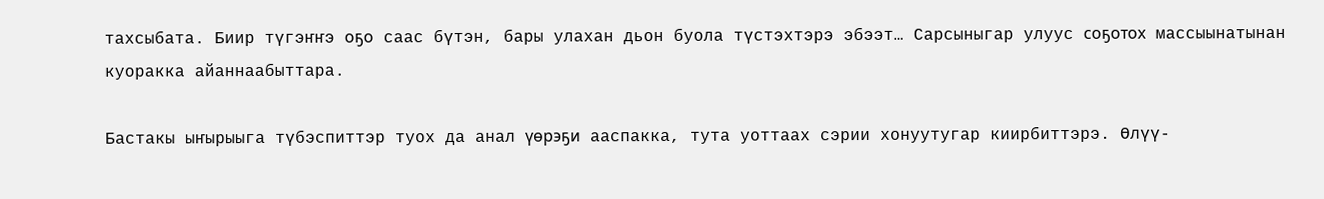тахсыбата. Биир түгэҥҥэ оҕо саас бүтэн, бары улахан дьон буола түстэхтэрэ эбээт… Сарсыныгар улуус соҕотох массыынатынан куоракка айаннаабыттара.

Бастакы ыҥырыыга түбэспиттэр туох да анал үөрэҕи ааспакка, тута уоттаах сэрии хонуутугар киирбиттэрэ. Өлүү-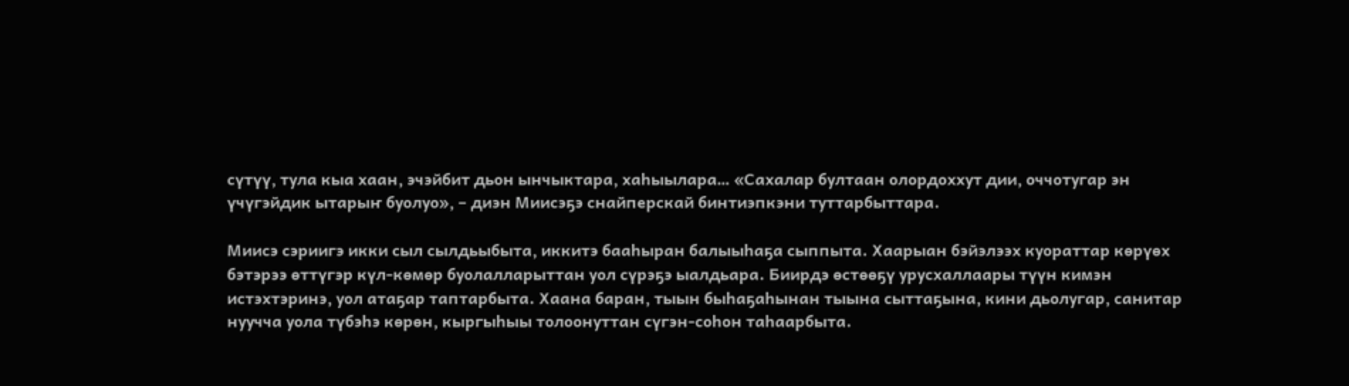сүтүү, тула кыа хаан, эчэйбит дьон ынчыктара, хаһыылара… «Сахалар бултаан олордоххут дии, оччотугар эн үчүгэйдик ытарыҥ буолуо», – диэн Миисэҕэ снайперскай бинтиэпкэни туттарбыттара.

Миисэ сэриигэ икки сыл сылдьыбыта, иккитэ бааһыран балыыһаҕа сыппыта. Хаарыан бэйэлээх куораттар көрүөх бэтэрээ өттүгэр күл-көмөр буолалларыттан уол сүрэҕэ ыалдьара. Биирдэ өстөөҕү урусхаллаары түүн кимэн истэхтэринэ, уол атаҕар таптарбыта. Хаана баран, тыын быһаҕаһынан тыына сыттаҕына, кини дьолугар, санитар нуучча уола түбэһэ көрөн, кыргыһыы толоонуттан сүгэн-соһон таһаарбыта.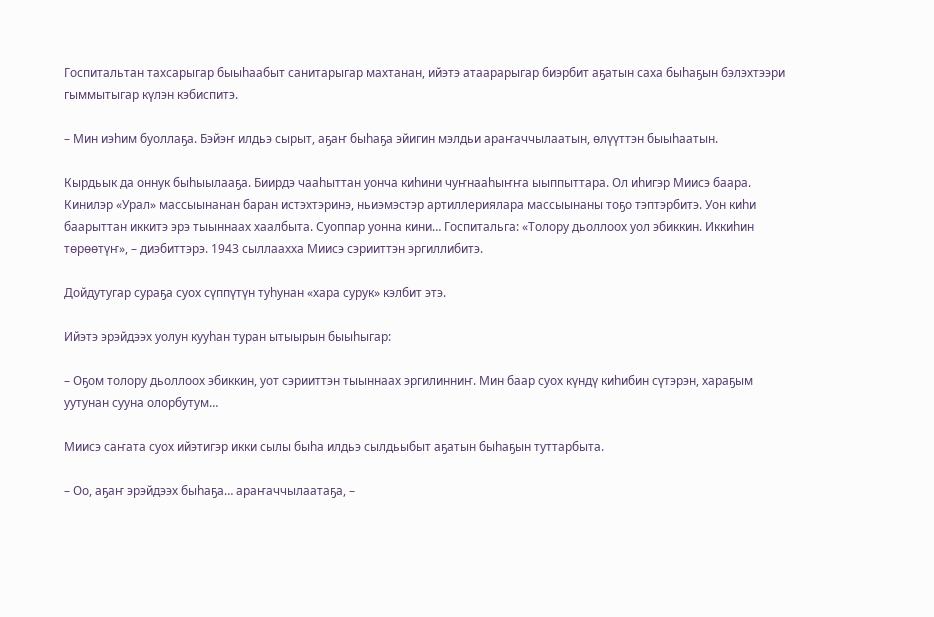Госпитальтан тахсарыгар быыһаабыт санитарыгар махтанан, ийэтэ атаарарыгар биэрбит аҕатын саха быһаҕын бэлэхтээри гыммытыгар күлэн кэбиспитэ.

– Мин иэһим буоллаҕа. Бэйэҥ илдьэ сырыт, аҕаҥ быһаҕа эйигин мэлдьи араҥаччылаатын, өлүүттэн быыһаатын.

Кырдьык да оннук быһыылааҕа. Биирдэ чааһыттан уонча киһини чуҥнааһыҥҥа ыыппыттара. Ол иһигэр Миисэ баара. Кинилэр «Урал» массыынанан баран истэхтэринэ, ньиэмэстэр артиллериялара массыынаны тоҕо тэптэрбитэ. Уон киһи баарыттан иккитэ эрэ тыыннаах хаалбыта. Суоппар уонна кини… Госпитальга: «Толору дьоллоох уол эбиккин. Иккиһин төрөөтүҥ», – диэбиттэрэ. 1943 сыллаахха Миисэ сэрииттэн эргиллибитэ.

Дойдутугар сураҕа суох сүппүтүн туһунан «хара сурук» кэлбит этэ.

Ийэтэ эрэйдээх уолун кууһан туран ытыырын быыһыгар:

– Оҕом толору дьоллоох эбиккин, уот сэрииттэн тыыннаах эргилинниҥ. Мин баар суох күндү киһибин сүтэрэн, хараҕым уутунан сууна олорбутум…

Миисэ саҥата суох ийэтигэр икки сылы быһа илдьэ сылдьыбыт аҕатын быһаҕын туттарбыта.

– Оо, аҕаҥ эрэйдээх быһаҕа… араҥаччылаатаҕа, –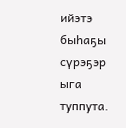ийэтэ быһаҕы сүрэҕэр ыга туппута.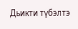Дьикти түбэлтэ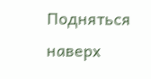Подняться наверх